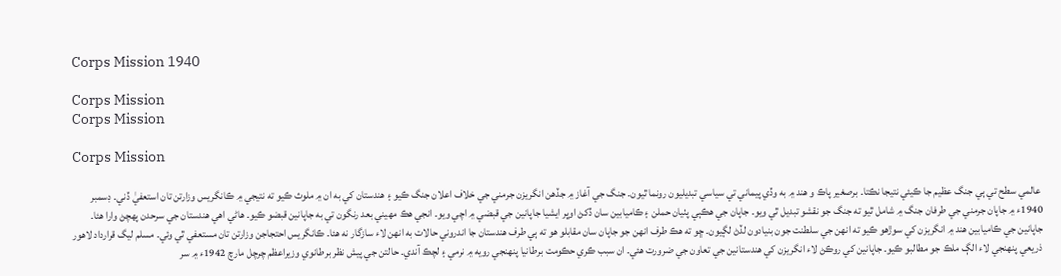Corps Mission 1940

Corps Mission
Corps Mission

Corps Mission

 عالمي سطح تي ٻي جنگ عظيم جا ڪيئي نتيجا نڪتا۔ برصغير پاڪ و هند ۾ به وڏي پيماني تي سياسي تبديليون رونما ٿيون۔ جنگ جي آغاز ۾ جڏهن انگريزن جرمني جي خلاف اعلان جنگ ڪيو ۽ هندستان کي به ان ۾ ملوث ڪيو ته نتيجي ۾ ڪانگريس وزارتن تان استعفيٰ ڏني۔ ڊسمبر 1940ء ۾ جاپان جرمني جي طرفان جنگ ۾ شامل ٿيو ته جنگ جو نقشو تبديل ٿي ويو۔ جاپان جي هڪٻي پٺيان حملن ۽ ڪاميابين سان ڏکڻ اوڀر ايشيا جاپانين جي قبضي ۾ اچي ويو۔ انجي هڪ مهيني بعد رنگون تي به جاپانين قبضو ڪيو۔ هاڻي اهي هندستان جي سرحدن پهچڻ وارا هئا۔ جاپانين جي ڪاميابين هند ۾ انگريزن کي سوڙهو ڪيو ته انهن جي سلطنت جون بنيادون لڏڻ لڳيون۔ ڇو ته هڪ طرف انهن جو جاپان سان مقابلو هو ته ٻي طرف هندستان جا اندروني حالات به انهن لاء سازگار نه هئا۔ ڪانگريس احتجاجن وزارتن تان مستعفي ٿي وئي۔ مسلم ليگ قرارداد لاهور ذريعي پنهنجي لاء الڳ ملڪ جو مطالبو ڪيو۔ جاپانين کي روڪڻ لاء انگريزن کي هندستانين جي تعاون جي ضرورت هئي۔ ان سبب ڪري حڪومت برطانيا پنهنجي رويه ۾ نرمي ۽ لچڪ آندي۔ حالتن جي پيش نظر برطانوي وزيراعظم چرچل مارچ 1942ء ۾ سر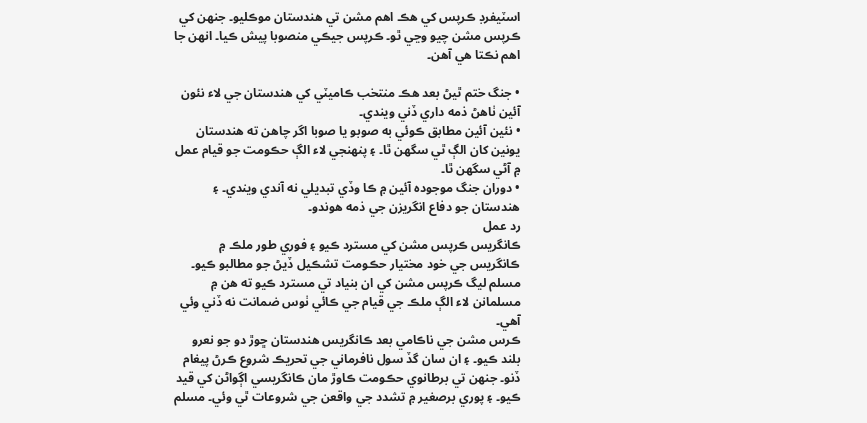اسٽيفرڊ ڪرپس کي هڪ اهم مشن تي هندستان موڪليو۔ جنهن کي ڪرپس مشن چيو وڃي ٿو۔ ڪرپس جيڪي منصوبا پيش ڪيا۔ انهن جا اهم نڪتا هي آهن۔

• جنگ ختم ٿيڻ بعد هڪ منتخب ڪاميٽي کي هندستان جي لاء نئون آئين ٺاهڻ ذمه داري ڏني ويندي۔
• نئين آئين مطابق ڪوئي به صوبو يا صوبا اگر چاهن ته هندستان يونين کان الڳ ٿي سگھن ٿا۔ ۽ پنهنجي لاء الڳ حڪومت جو قيام عمل ۾ آڻي سگھن ٿا۔
• دوران جنگ موجوده آئين ۾ ڪا وڏي تبديلي نه آندي ويندي۔ ۽ هندستان جو دفاع انگريزن جي ذمه هوندو۔
رد عمل
ڪانگريس ڪرپس مشن کي مسترد ڪيو ۽ فوري طور ملڪ ۾ ڪانگريس جي خود مختيار حڪومت تشڪيل ڏيڻ جو مطالبو ڪيو۔
مسلم ليگ ڪرپس مشن کي ان بنياد تي مسترد ڪيو ته هن ۾ مسلمانن لاء الڳ ملڪ جي قيام جي ڪائي ٺوس ضمانت نه ڏني وئي آهي۔
ڪرس مشن جي ناڪامي بعد ڪانگريس هندستان ڇوڙ دو جو نعرو بلند ڪيو۔ ۽ ان سان گڏ سول نافرماني جي تحريڪ شروع ڪرڻ پيغام ڏنو۔ جنهن تي برطانوي حڪومت ڪاوڙ مان ڪانگريسي اڳواڻن کي قيد ڪيو۔ ۽ پوري برصغير ۾ تشدد جي واقعن جي شروعات ٿي وئي۔ مسلم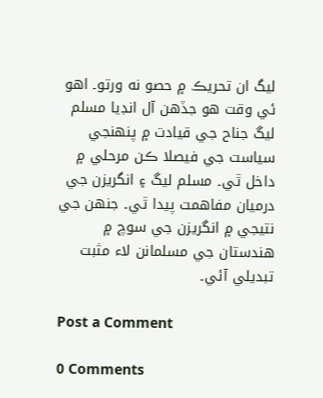ليگ ان تحريڪ ۾ حصو نه ورتو۔ اهو ئي وقت هو جڏهن آل انڊيا مسلم ليگ جناح جي قيادت ۾ پنهنجي سياست جي فيصلا ڪن مرحلي ۾ داخل ٿي۔ مسلم ليگ ۽ انگريزن جي درميان مفاهمت پيدا ٿي۔ جنهن جي نتيجي ۾ انگريزن جي سوچ ۾ هندستان جي مسلمانن لاء مثبت تبديلي آئي۔

Post a Comment

0 Comments